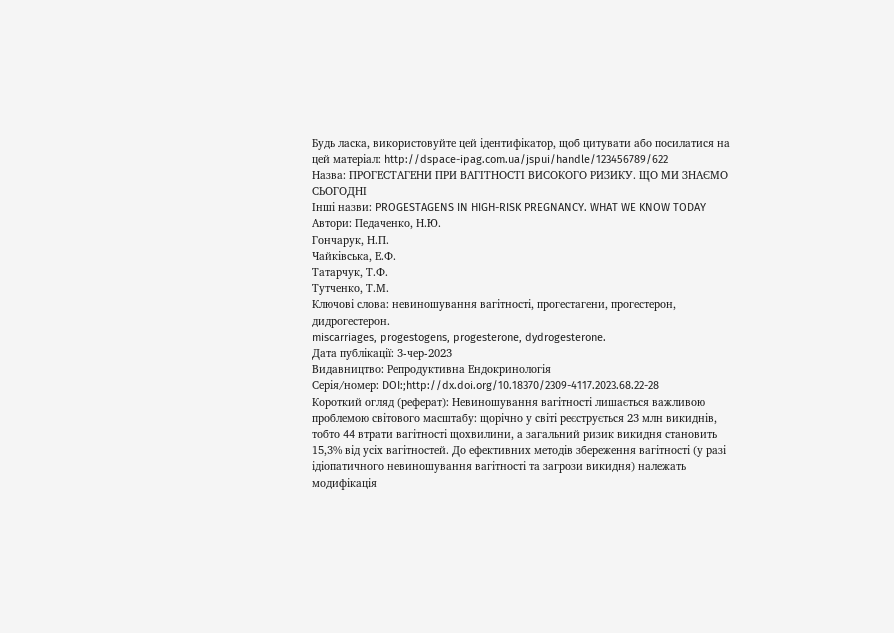Будь ласка, використовуйте цей ідентифікатор, щоб цитувати або посилатися на цей матеріал: http://dspace-ipag.com.ua/jspui/handle/123456789/622
Назва: ПРОГЕСТАГЕНИ ПРИ ВАГІТНОСТІ ВИСОКОГО РИЗИКУ. ЩО МИ ЗНАЄМО СЬОГОДНІ
Інші назви: PROGESTAGENS IN HIGH-RISK PREGNANCY. WHAT WE KNOW TODAY
Автори: Педаченко, Н.Ю.
Гончарук, Н.П.
Чайківська, Е.Ф.
Татарчук, Т.Ф.
Тутченко, Т.М.
Ключові слова: невиношування вагітності, прогестагени, прогестерон, дидрогестерон.
miscarriages, progestogens, progesterone, dydrogesterone.
Дата публікації: 3-чер-2023
Видавництво: Репродуктивна Ендокринологія
Серія/номер: DOI:;http://dx.doi.org/10.18370/2309-4117.2023.68.22-28
Короткий огляд (реферат): Невиношування вагітності лишається важливою проблемою світового масштабу: щорічно у світі реєструється 23 млн викиднів, тобто 44 втрати вагітності щохвилини, а загальний ризик викидня становить 15,3% від усіх вагітностей. До ефективних методів збереження вагітності (у разі ідіопатичного невиношування вагітності та загрози викидня) належать модифікація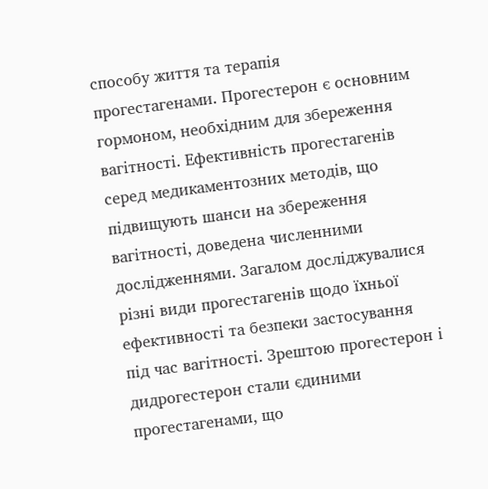способу життя та терапія прогестагенами. Прогестерон є основним гормоном, необхідним для збереження вагітності. Ефективність прогестагенів серед медикаментозних методів, що підвищують шанси на збереження вагітності, доведена численними дослідженнями. Загалом досліджувалися різні види прогестагенів щодо їхньої ефективності та безпеки застосування під час вагітності. Зрештою прогестерон і дидрогестерон стали єдиними прогестагенами, що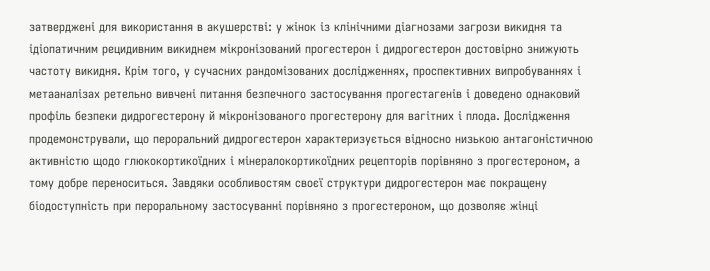затверджені для використання в акушерстві: у жінок із клінічними діагнозами загрози викидня та ідіопатичним рецидивним викиднем мікронізований прогестерон і дидрогестерон достовірно знижують частоту викидня. Крім того, у сучасних рандомізованих дослідженнях, проспективних випробуваннях і метааналізах ретельно вивчені питання безпечного застосування прогестагенів і доведено однаковий профіль безпеки дидрогестерону й мікронізованого прогестерону для вагітних і плода. Дослідження продемонстрували, що пероральний дидрогестерон характеризується відносно низькою антагоністичною активністю щодо глюкокортикоїдних і мінералокортикоїдних рецепторів порівняно з прогестероном, а тому добре переноситься. Завдяки особливостям своєї структури дидрогестерон має покращену біодоступність при пероральному застосуванні порівняно з прогестероном, що дозволяє жінці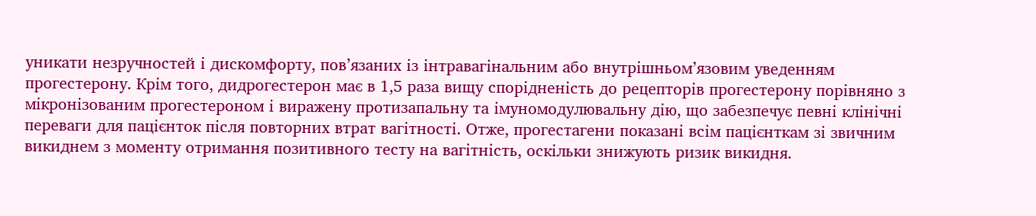уникати незручностей і дискомфорту, пов’язаних із інтравагінальним або внутрішньом’язовим уведенням прогестерону. Крім того, дидрогестерон має в 1,5 раза вищу спорідненість до рецепторів прогестерону порівняно з мікронізованим прогестероном і виражену протизапальну та імуномодулювальну дію, що забезпечує певні клінічні переваги для пацієнток після повторних втрат вагітності. Отже, прогестагени показані всім пацієнткам зі звичним викиднем з моменту отримання позитивного тесту на вагітність, оскільки знижують ризик викидня.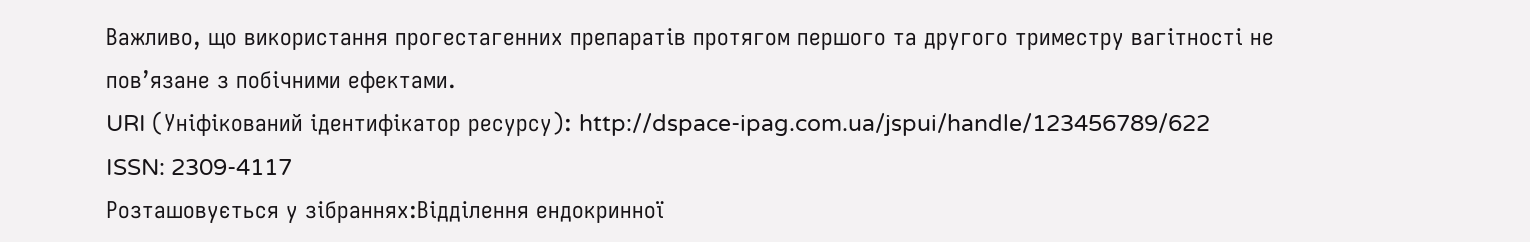Важливо, що використання прогестагенних препаратів протягом першого та другого триместру вагітності не пов’язане з побічними ефектами.
URI (Уніфікований ідентифікатор ресурсу): http://dspace-ipag.com.ua/jspui/handle/123456789/622
ISSN: 2309-4117
Розташовується у зібраннях:Відділення ендокринної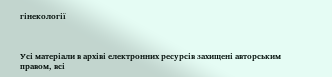гінекології



Усі матеріали в архіві електронних ресурсів захищені авторським правом, всі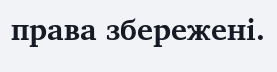права збережені.